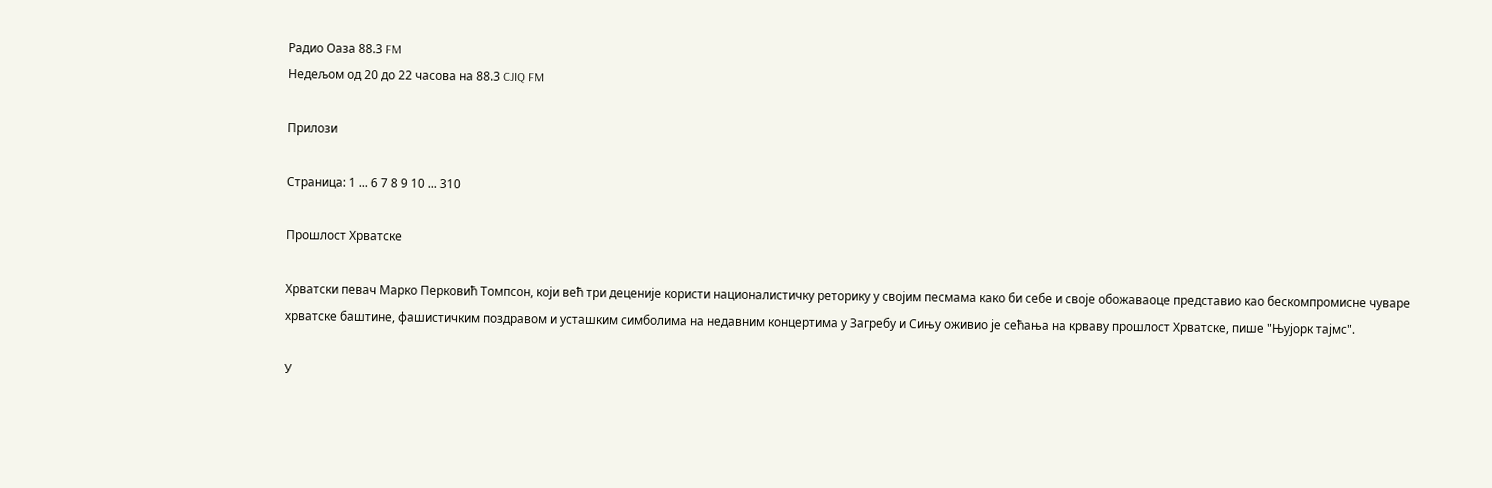Радио Оаза 88.3 FM
Недељом од 20 до 22 часова на 88.3 CJIQ FM

Прилози

Страница: 1 ... 6 7 8 9 10 ... 310

Прошлост Хрватске

Хрватски певач Марко Перковић Томпсон, који већ три деценије користи националистичку реторику у својим песмама како би себе и своје обожаваоце представио као бескомпромисне чуваре хрватске баштине, фашистичким поздравом и усташким симболима на недавним концертима у Загребу и Сињу оживио је сећања на крваву прошлост Хрватске, пише "Њујорк тајмс".

У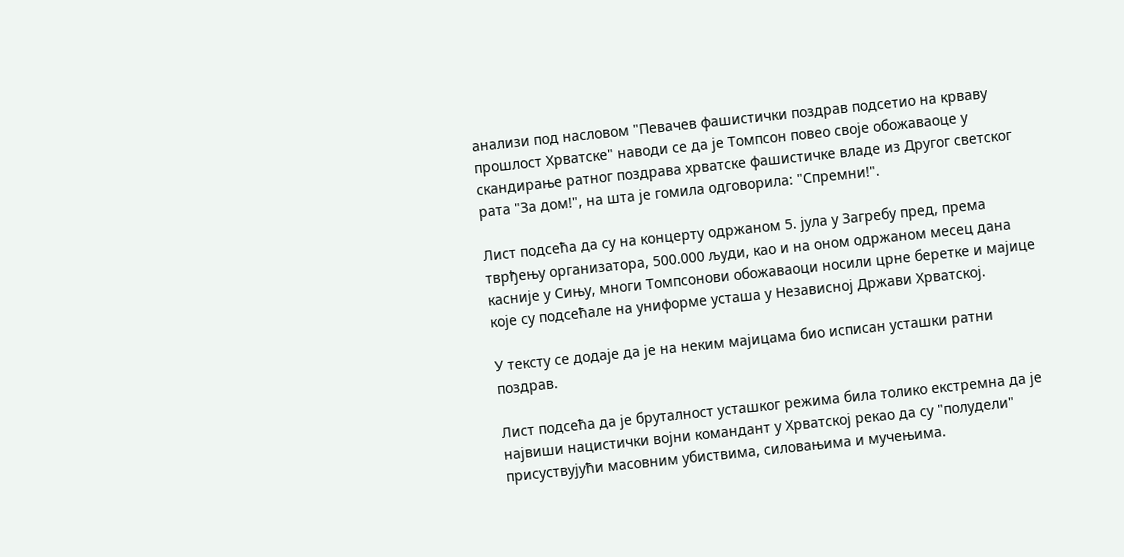анализи под насловом "Певачев фашистички поздрав подсетио на крваву прошлост Хрватске" наводи се да је Томпсон повео своје обожаваоце у скандирање ратног поздрава хрватске фашистичке владе из Другог светског рата "За дом!", на шта је гомила одговорила: "Спремни!".

Лист подсећа да су на концерту одржаном 5. јула у Загребу пред, према тврђењу организатора, 500.000 људи, као и на оном одржаном месец дана касније у Сињу, многи Томпсонови обожаваоци носили црне беретке и мајице које су подсећале на униформе усташа у Независној Држави Хрватској.

У тексту се додаје да је на неким мајицама био исписан усташки ратни поздрав.

Лист подсећа да је бруталност усташког режима била толико екстремна да је највиши нацистички војни командант у Хрватској рекао да су "полудели" присуствујући масовним убиствима, силовањима и мучењима.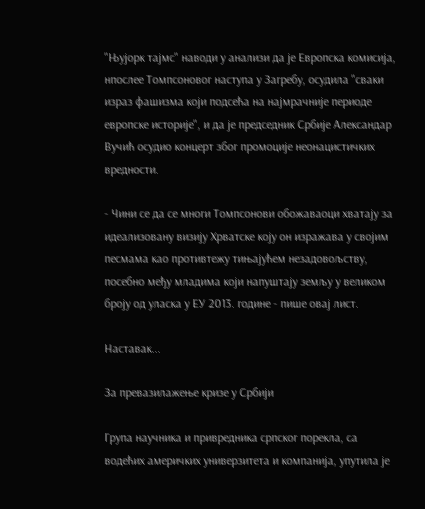"Њујорк тајмс" наводи у анализи да је Европска комисија, нпослее Томпсоновог наступа у Загребу, осудила "сваки израз фашизма који подсећа на најмрачније периоде европске историје", и да је председник Србије Александар Вучић осудио концерт због промоције неонацистичких вредности.

- Чини се да се многи Томпсонови обожаваоци хватају за идеализовану визију Хрватске коју он изражава у својим песмама као противтежу тињајућем незадовољству, посебно међу младима који напуштају земљу у великом броју од уласка у ЕУ 2013. године - пише овај лист.

Наставак...

За превазилажење кризе у Србији

Група научника и привредника српског порекла, са водећих америчких универзитета и компанија, упутила је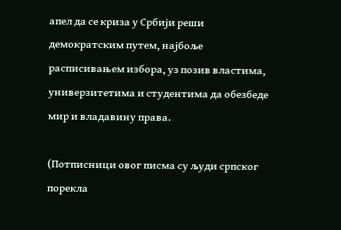апел да се криза у Србији реши демократским путем, најбоље расписивањем избора, уз позив властима, универзитетима и студентима да обезбеде мир и владавину права.

(Потписници овог писма су људи српског порекла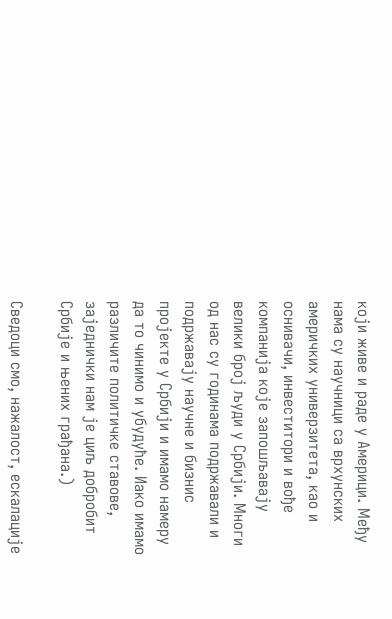који живе и раде у Америци. Међу нама су научници са врхунских америчких универзитета, као и оснивачи, инвеститори и вође компанија које запошљавају велики број људи у Србији. Многи од нас су годинама подржавали и подржавају научне и бизнис пројекте у Србији и имамо намеру да то чинимо и убудуће. Иако имамо различите политичке ставове, заједнички нам је циљ добробит Србије и њених грађана.)

Сведоци смо, нажалост, ескалације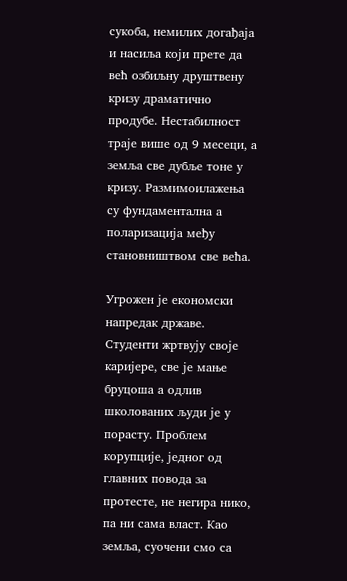сукоба, немилих догађаја и насиља који прете да већ озбиљну друштвену кризу драматично продубе. Нестабилност траје више од 9 месеци, а земља све дубље тоне у кризу. Размимоилажења су фундаментална а поларизација међу становништвом све већа.

Угрожен је економски напредак државе. Студенти жртвују своје каријере, све је мање бруцоша а одлив школованих људи је у порасту. Проблем корупције, једног од главних повода за протесте, не негира нико, па ни сама власт. Као земља, суочени смо са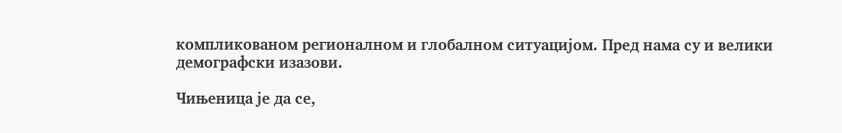компликованом регионалном и глобалном ситуацијом. Пред нама су и велики демографски изазови.

Чињеница је да се,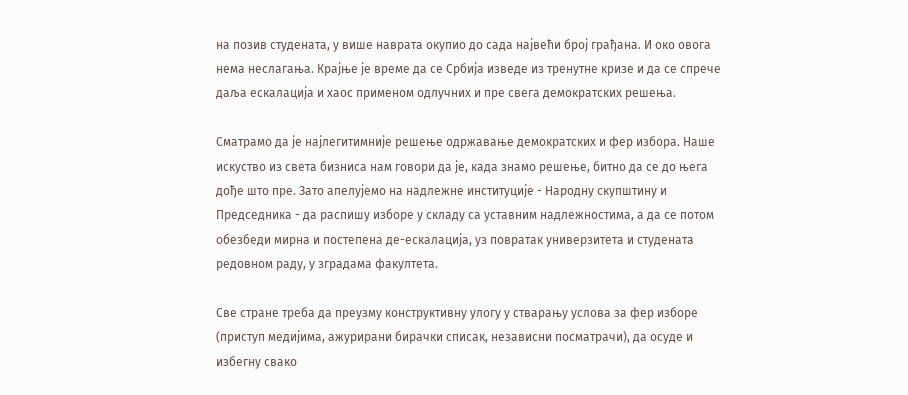на позив студената, у више наврата окупио до сада највећи број грађана. И око овога нема неслагања. Крајње је време да се Србија изведе из тренутне кризе и да се спрече даља ескалација и хаос применом одлучних и пре свега демократских решења.

Сматрамо да је најлегитимније решење одржавање демократских и фер избора. Наше искуство из света бизниса нам говори да је, када знамо решење, битно да се до њега дође што пре. Зато апелујемо на надлежне институције - Народну скупштину и Председника - да распишу изборе у складу са уставним надлежностима, а да се потом обезбеди мирна и постепена де-ескалација, уз повратак универзитета и студената редовном раду, у зградама факултета.

Све стране треба да преузму конструктивну улогу у стварању услова за фер изборе (приступ медијима, ажурирани бирачки списак, независни посматрачи), да осуде и избегну свако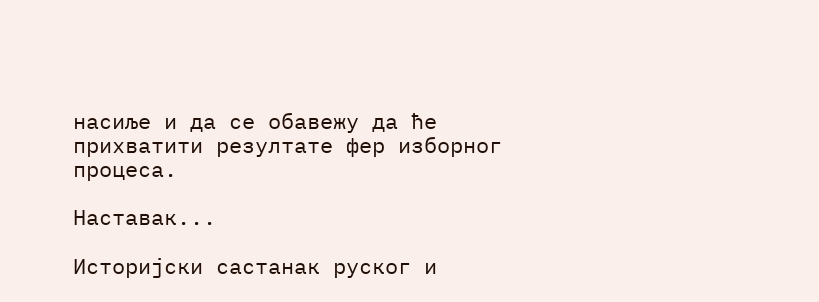насиље и да се обавежу да ће прихватити резултате фер изборног процеса.

Наставак...

Историјски састанак руског и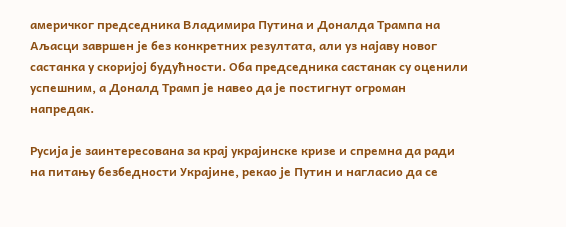америчког председника Владимира Путина и Доналда Трампа на Аљасци завршен је без конкретних резултата, али уз најаву новог састанка у скоријој будућности. Оба председника састанак су оценили успешним, а Доналд Трамп је навео да је постигнут огроман напредак.

Русија је заинтересована за крај украјинске кризе и спремна да ради на питању безбедности Украјине, рекао је Путин и нагласио да се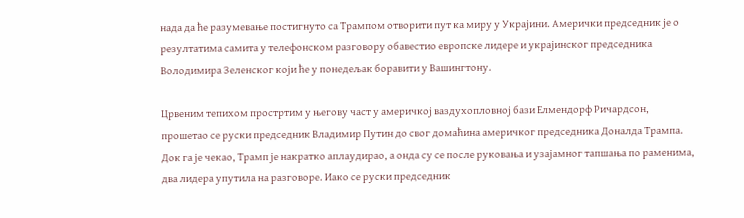нада да ће разумевање постигнуто са Трампом отворити пут ка миру у Украјини. Амерички председник је о резултатима самита у телефонском разговору обавестио европске лидере и украјинског председника Володимира Зеленског који ће у понедељак боравити у Вашингтону.

Црвеним тепихом простртим у његову част у америчкој ваздухопловној бази Елмендорф Ричардсон, прошетао се руски председник Владимир Путин до свог домаћина америчког председника Доналда Трампа. Док га је чекао, Трамп је накратко аплаудирао, а онда су се после руковања и узајамног тапшања по раменима, два лидера упутила на разговоре. Иако се руски председник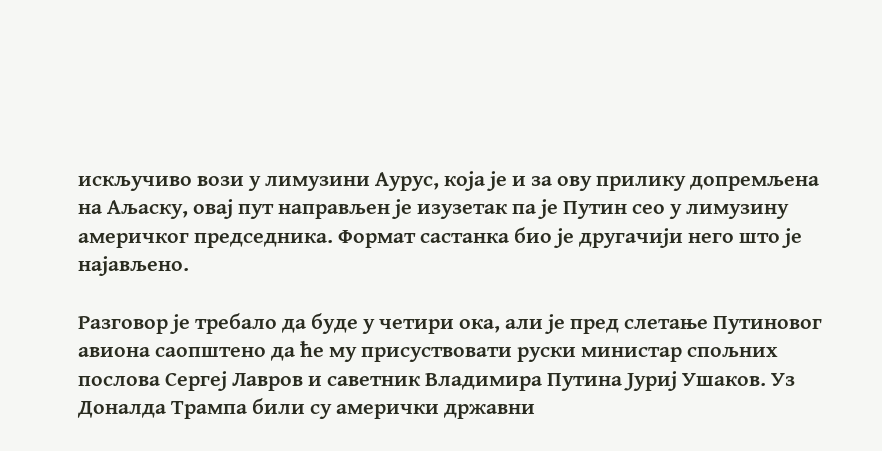искључиво вози у лимузини Аурус, која је и за ову прилику допремљена на Аљаску, овај пут направљен је изузетак па је Путин сео у лимузину америчког председника. Формат састанка био је другачији него што је најављено.

Разговор је требало да буде у четири ока, али је пред слетање Путиновог авиона саопштено да ће му присуствовати руски министар спољних послова Сергеј Лавров и саветник Владимира Путина Јуриј Ушаков. Уз Доналда Трампа били су амерички државни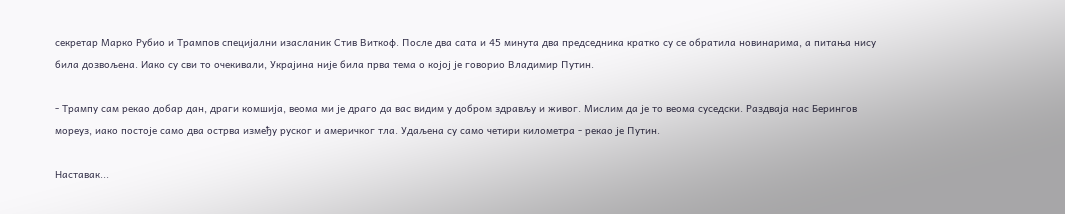секретар Марко Рубио и Трампов специјални изасланик Стив Виткоф. После два сата и 45 минута два председника кратко су се обратила новинарима, а питања нису била дозвољена. Иако су сви то очекивали, Украјина није била прва тема о којој је говорио Владимир Путин.

- Трампу сам рекао добар дан, драги комшија, веома ми је драго да вас видим у добром здрављу и живог. Мислим да је то веома суседски. Раздваја нас Берингов мореуз, иако постоје само два острва између руског и америчког тла. Удаљена су само четири километра - рекао је Путин.

Наставак...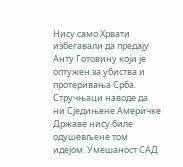Нису само Хрвати избегавали да предају Анту Готовину који је оптужен за убиства и протеривања Срба. Стручњаци наводе да ни Сједињене Америчке Државе нису биле одушевљене том идејом. Умешаност САД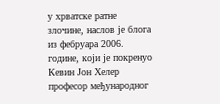у хрватске ратне злочине, наслов је блога из фебруара 2006. године, који је покренуо Кевин Јон Хелер професор међународног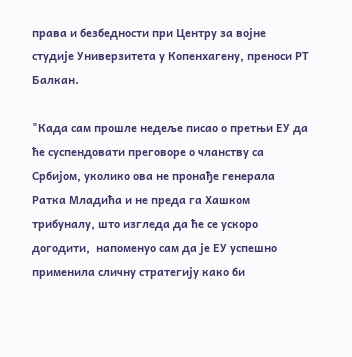права и безбедности при Центру за војне студије Универзитета у Копенхагену, преноси РТ Балкан.

"Када сам прошле недеље писао о претњи ЕУ да ће суспендовати преговоре о чланству са Србијом, уколико ова не пронађе генерала Ратка Младића и не преда га Хашком трибуналу, што изгледа да ће се ускоро догодити,  напоменуо сам да је ЕУ успешно применила сличну стратегију како би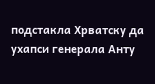подстакла Хрватску да ухапси генерала Анту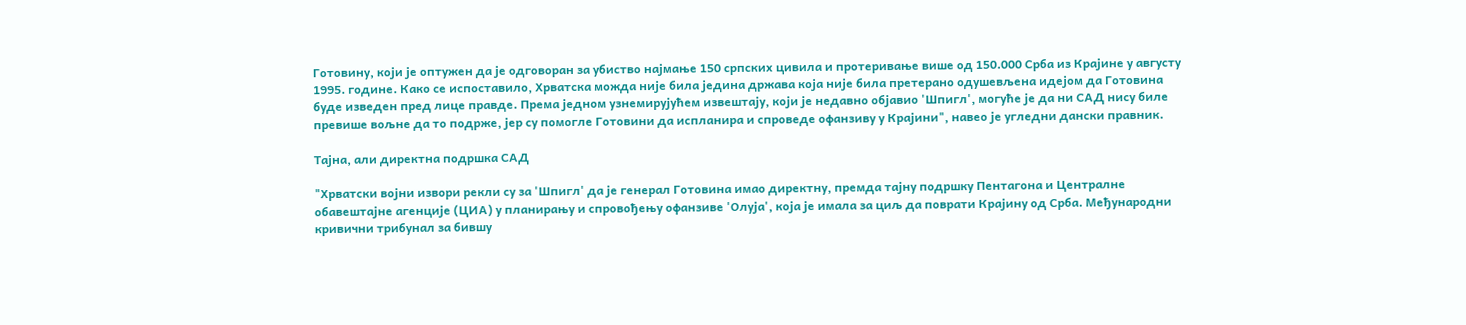Готовину, који је оптужен да је одговоран за убиство најмање 150 српских цивила и протеривање више од 150.000 Срба из Крајине у августу 1995. године. Како се испоставило, Хрватска можда није била једина држава која није била претерано одушевљена идејом да Готовина буде изведен пред лице правде. Према једном узнемирујућем извештају, који је недавно објавио 'Шпигл', могуће је да ни САД нису биле превише вољне да то подрже, јер су помогле Готовини да испланира и спроведе офанзиву у Крајини", навео је угледни дански правник.

Тајна, али директна подршка САД

"Хрватски војни извори рекли су за 'Шпигл' да је генерал Готовина имао директну, премда тајну подршку Пентагона и Централне обавештајне агенције (ЦИА) у планирању и спровођењу офанзиве 'Олуја', која је имала за циљ да поврати Крајину од Срба. Међународни кривични трибунал за бившу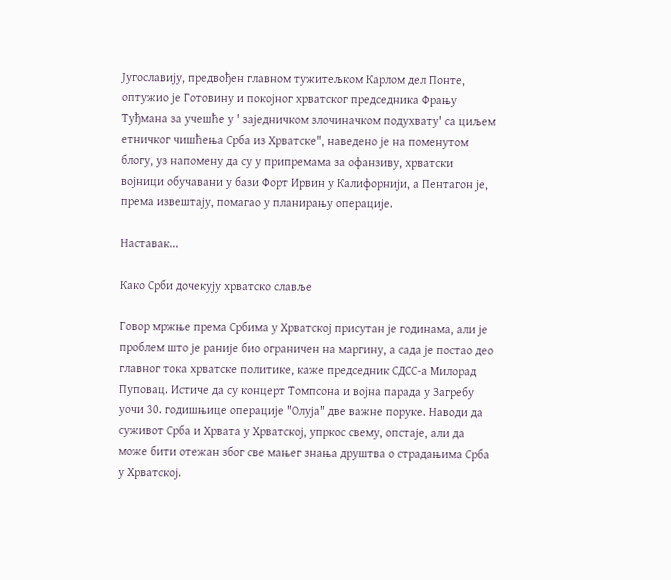Југославију, предвођен главном тужитељком Карлом дел Понте, оптужио је Готовину и покојног хрватског председника Фрању Туђмана за учешће у ' заједничком злочиначком подухвату' са циљем етничког чишћења Срба из Хрватске", наведено је на поменутом блогу, уз напомену да су у припремама за офанзиву, хрватски војници обучавани у бази Форт Ирвин у Калифорнији, а Пентагон је, према извештају, помагао у планирању операције.

Наставак...

Како Срби дочекују хрватско славље

Говор мржње према Србима у Хрватској присутан је годинама, али је проблем што је раније био ограничен на маргину, а сада је постао део главног тока хрватске политике, каже председник СДСС-а Милорад Пуповац. Истиче да су концерт Томпсона и војна парада у Загребу уочи 30. годишњице операције "Олуја" две важне поруке. Наводи да суживот Срба и Хрвата у Хрватској, упркос свему, опстаје, али да може бити отежан због све мањег знања друштва о страдањима Срба у Хрватској.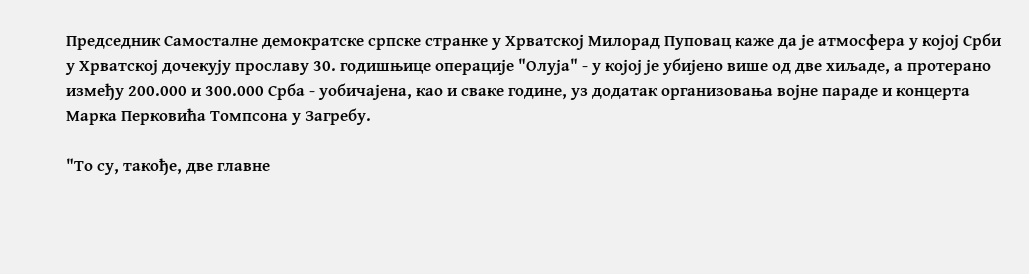Председник Самосталне демократске српске странке у Хрватској Милорад Пуповац каже да је атмосфера у којој Срби у Хрватској дочекују прославу 30. годишњице операције "Олуја" - у којој је убијено више од две хиљаде, а протерано између 200.000 и 300.000 Срба - уобичајена, као и сваке године, уз додатак организовања војне параде и концерта Марка Перковића Томпсона у Загребу.

"То су, такође, две главне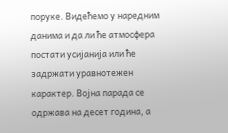поруке. Видећемо у наредним данима и да ли ће атмосфера постати усијанија или ће задржати уравнотежен карактер. Војна парада се одржава на десет година, а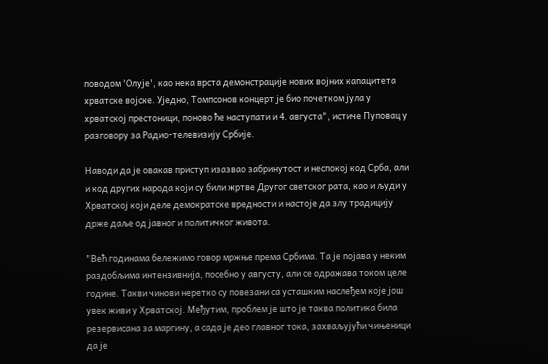поводом 'Олује', као нека врста демонстрације нових војних капацитета хрватске војске. Уједно, Томпсонов концерт је био почетком јула у хрватској престоници, поново ће наступати и 4. августа", истиче Пуповац у разговору за Радио-телевизију Србије.

Наводи да је овакав приступ изазвао забринутост и неспокој код Срба, али и код других народа који су били жртве Другог светског рата, као и људи у Хрватској који деле демократске вредности и настоје да злу традицију држе даље од јавног и политичког живота.

"Већ годинама бележимо говор мржње према Србима. Та је појава у неким раздобљима интензивнија, посебно у августу, али се одражава током целе године. Такви чинови неретко су повезани са усташким наслеђем које још увек живи у Хрватској. Међутим, проблем је што је таква политика била резервисана за маргину, а сада је део главног тока, захваљујући чињеници да је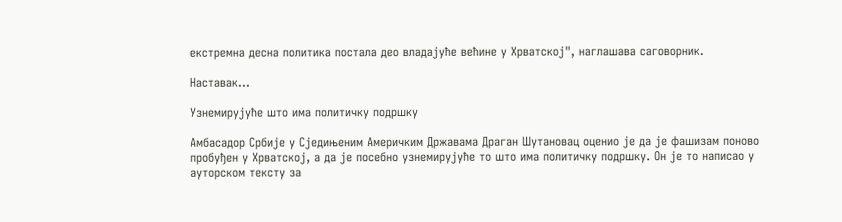екстремна десна политика постала део владајуће већине у Хрватској", наглашава саговорник.

Наставак...

Узнемирујуће што има политичку подршку

Амбасадор Србије у Сједињеним Америчким Државама Драган Шутановац оценио је да је фашизам поново пробуђен у Хрватској, а да је посебно узнемирујуће то што има политичку подршку. Он је то написао у ауторском тексту за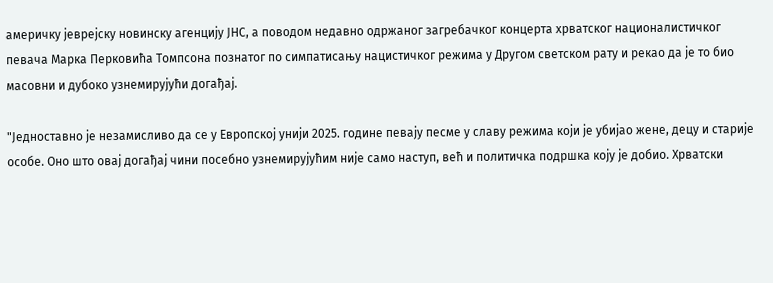америчку јеврејску новинску агенцију ЈНС, а поводом недавно одржаног загребачког концерта хрватског националистичког певача Марка Перковића Томпсона познатог по симпатисању нацистичког режима у Другом светском рату и рекао да је то био масовни и дубоко узнемирујући догађај.

"Једноставно је незамисливо да се у Европској унији 2025. године певају песме у славу режима који је убијао жене, децу и старије особе. Оно што овај догађај чини посебно узнемирујућим није само наступ, већ и политичка подршка коју је добио. Хрватски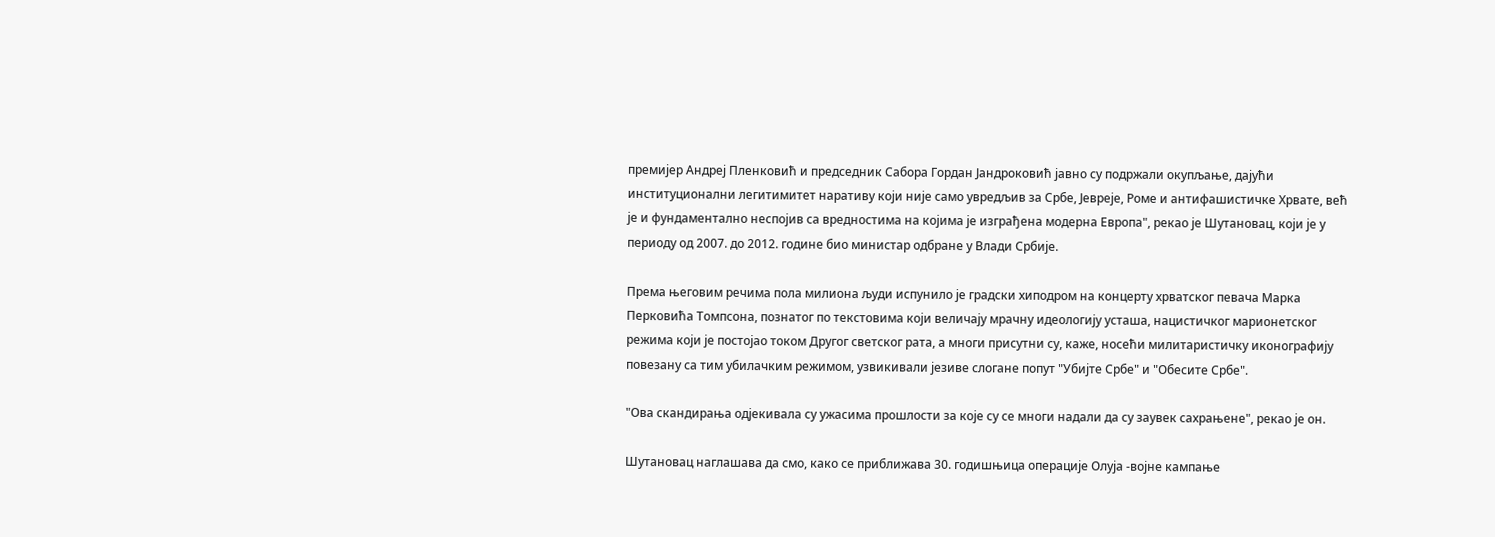премијер Андреј Пленковић и председник Сабора Гордан Јандроковић јавно су подржали окупљање, дајући институционални легитимитет наративу који није само увредљив за Србе, Јевреје, Роме и антифашистичке Хрвате, већ је и фундаментално неспојив са вредностима на којима је изграђена модерна Европа", рекао је Шутановац, који је у периоду од 2007. до 2012. године био министар одбране у Влади Србије.

Према његовим речима пола милиона људи испунило је градски хиподром на концерту хрватског певача Марка Перковића Томпсона, познатог по текстовима који величају мрачну идеологију усташа, нацистичког марионетског режима који је постојао током Другог светског рата, а многи присутни су, каже, носећи милитаристичку иконографију повезану са тим убилачким режимом, узвикивали језиве слогане попут "Убијте Србе" и "Обесите Србе".

"Ова скандирања одјекивала су ужасима прошлости за које су се многи надали да су заувек сахрањене", рекао је он.

Шутановац наглашава да смо, како се приближава 30. годишњица операције Олуја -војне кампање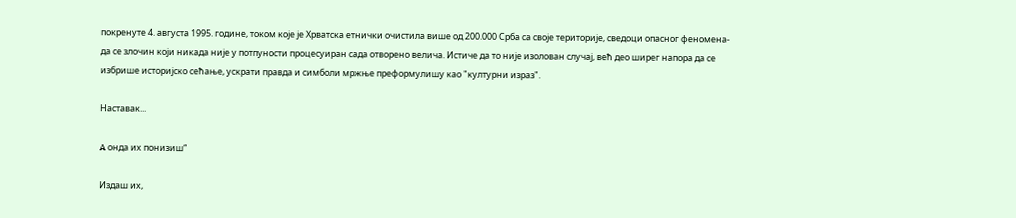покренуте 4. августа 1995. године, током које је Хрватска етнички очистила више од 200.000 Срба са своје територије, сведоци опасног феномена- да се злочин који никада није у потпуности процесуиран сада отворено велича. Истиче да то није изолован случај, већ део ширег напора да се избрише историјско сећање, ускрати правда и симболи мржње преформулишу као "културни израз".

Наставак...

A онда их понизиш“

Издаш их,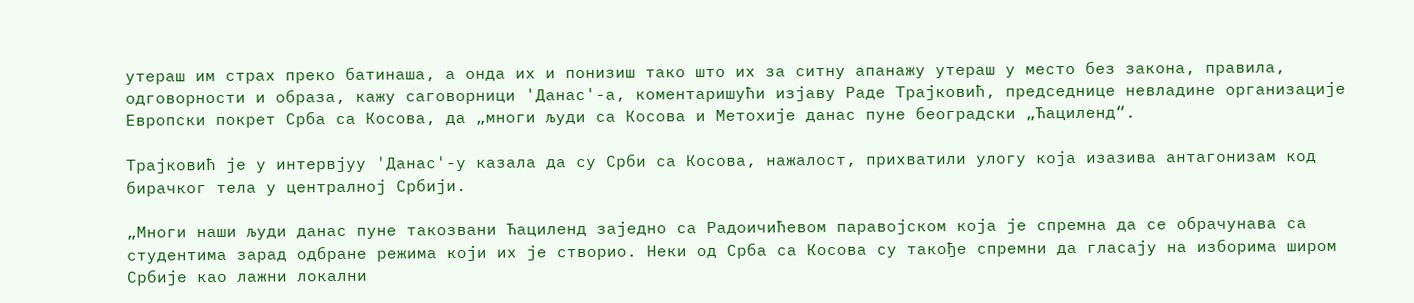утераш им страх преко батинаша, а онда их и понизиш тако што их за ситну апанажу утераш у место без закона, правила, одговорности и образа, кажу саговорници 'Данас'-а, коментаришући изјаву Раде Трајковић, председнице невладине организације Европски покрет Срба са Косова, да „многи људи са Косова и Метохије данас пуне београдски „Ћациленд“.

Трајковић је у интервјуу 'Данас'-у казала да су Срби са Косова, нажалост, прихватили улогу која изазива антагонизам код бирачког тела у централној Србији.

„Многи наши људи данас пуне такозвани Ћациленд заједно са Радоичићевом паравојском која је спремна да се обрачунава са студентима зарад одбране режима који их је створио. Неки од Срба са Косова су такође спремни да гласају на изборима широм Србије као лажни локални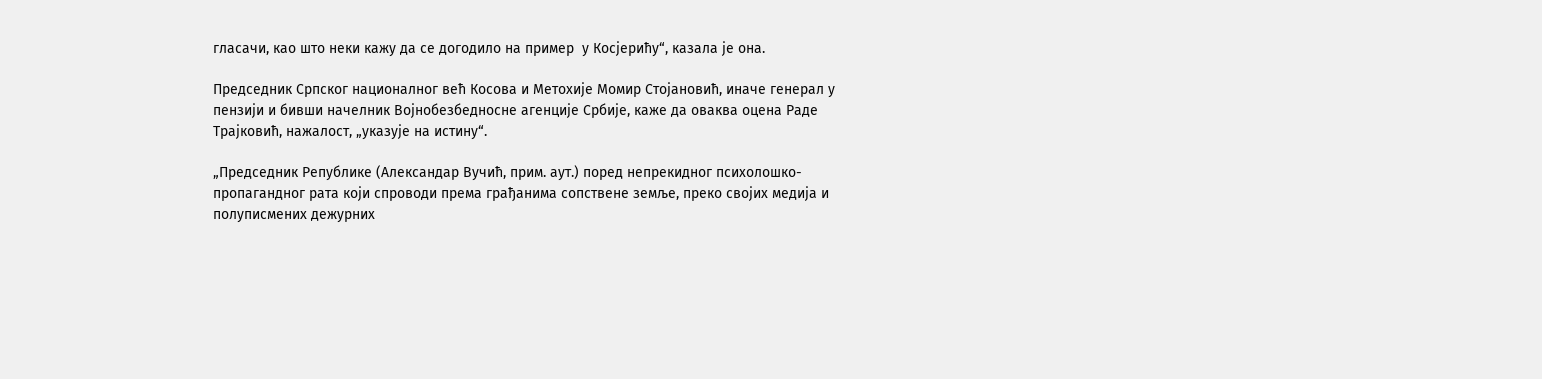гласачи, као што неки кажу да се догодило на пример  у Косјерићу“, казала је она.

Председник Српског националног већ Косова и Метохије Момир Стојановић, иначе генерал у пензији и бивши начелник Војнобезбедносне агенције Србије, каже да оваква оцена Раде Трајковић, нажалост, „указује на истину“.

„Председник Републике (Александар Вучић, прим. аут.) поред непрекидног психолошко- пропагандног рата који спроводи према грађанима сопствене земље, преко својих медија и полуписмених дежурних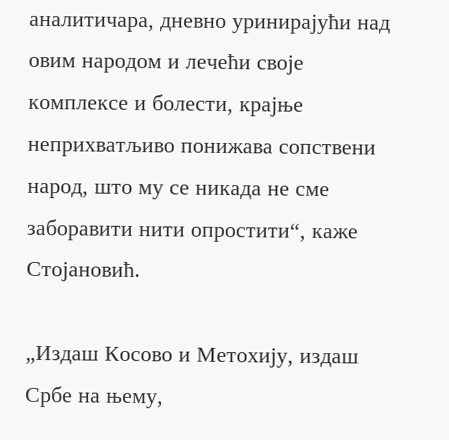аналитичара, дневно уринирајући над овим народом и лечећи своје комплексе и болести, крајње неприхватљиво понижава сопствени народ, што му се никада не сме заборавити нити опростити“, каже Стојановић.

„Издаш Косово и Метохију, издаш Србе на њему,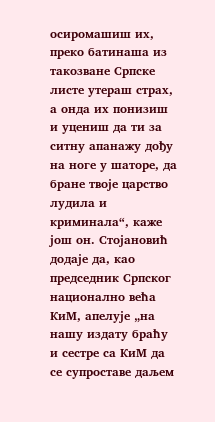осиромашиш их, преко батинаша из такозване Српске листе утераш страх, а онда их понизиш и уцениш да ти за ситну апанажу дођу на ноге у шаторе, да бране твоје царство лудила и криминала“, каже још он. Стојановић додаје да, као председник Српског национално већа КиМ, апелује „на нашу издату браћу и сестре са КиМ да се супроставе даљем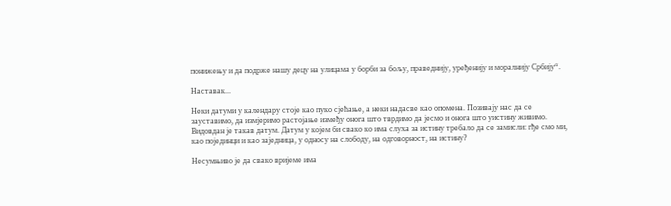понижењу и да подрже нашу децу на улицама у борби за бољу, праведнију, уређенију и моралнију Србију“.

Наставак...

Неки датуми у календару стоје као пуко сјећање, а неки надасве као опомена. Позивају нас да се зауставимо, да измјеримо растојање између онога што тврдимо да јесмо и онога што уистину живимо. Видовдан је такав датум. Датум у којем би свако ко има слуха за истину требало да се замисли: гђе смо ми, као појединци и као заједница, у односу на слободу, на одговорност, на истину?

Несумњиво је да свако вријеме има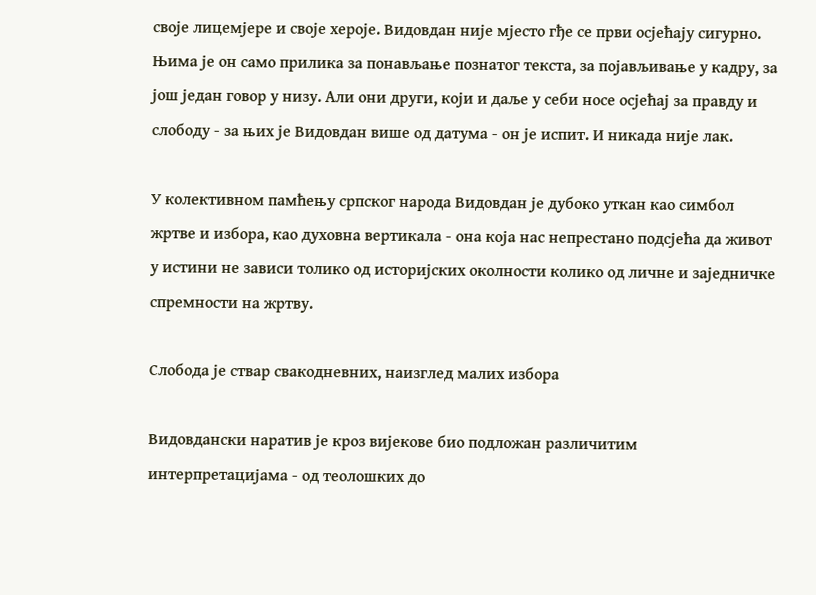своје лицемјере и своје хероје. Видовдан није мјесто гђе се први осјећају сигурно. Њима је он само прилика за понављање познатог текста, за појављивање у кадру, за још један говор у низу. Али они други, који и даље у себи носе осјећај за правду и слободу - за њих је Видовдан више од датума - он је испит. И никада није лак.

У колективном памћењу српског народа Видовдан је дубоко уткан као симбол жртве и избора, као духовна вертикала - она која нас непрестано подсјећа да живот у истини не зависи толико од историјских околности колико од личне и заједничке спремности на жртву.

Слобода је ствар свакодневних, наизглед малих избора

Видовдански наратив је кроз вијекове био подложан различитим интерпретацијама - од теолошких до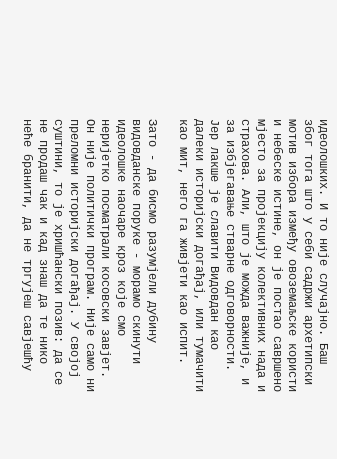идеолошких. И то није случајно. Баш због тога што у себи садржи архетипски мотив избора између овоземаљске користи и небеске истине, он је постао савршено мјесто за пројекцију колективних нада и страхова. Али, што је можда важније, и за избјегавање стварне одговорности. Јер лакше је славити Видовдан као далеки историјски догађај, или тумачити као мит, него га живјети као испит.

Зато - да бисмо разумјели дубину видовданске поруке - морамо скинути идеолошке наочаре кроз које смо неријетко посматрали косовски завјет. Он није политички програм. Није само ни преломни историјски догађај. У својој суштини, то је хришћански позив: да се не продаш чак и кад знаш да те нико неће бранити, да не тргујеш савјешћу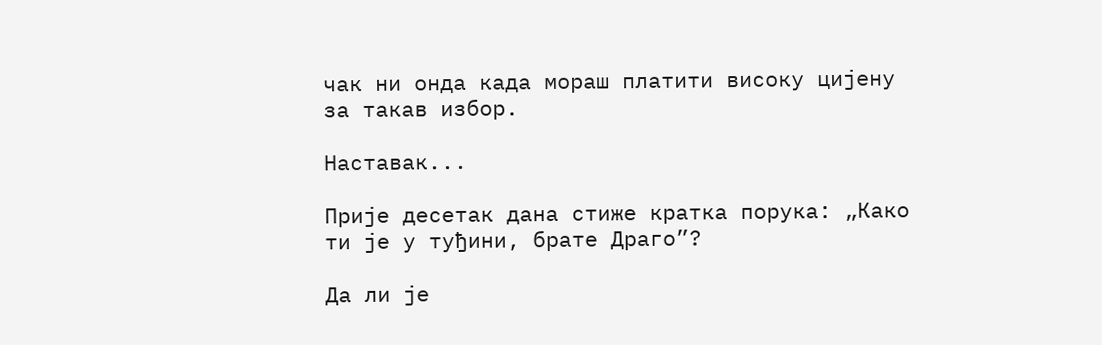чак ни онда када мораш платити високу цијену за такав избор.

Наставак...

Прије десетак дана стиже кратка порука: „Како ти је у туђини, брате Драго”?

Да ли је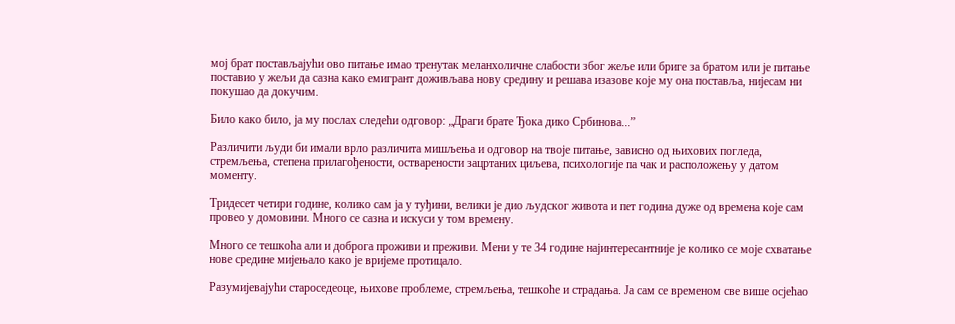мој брат постављајући ово питање имао тренутак меланхоличне слабости због жеље или бриге за братом или је питање поставио у жељи да сазна како емигрант доживљава нову средину и решава изазове које му она поставља, нијесам ни покушао да докучим.

Било како било, ја му послах следећи одговор: „Драги брате Ђока дико Србинова...”

Различити људи би имали врло различита мишљења и одговор на твоје питање, зависно од њихових погледа, стремљења, степена прилагођености, остварености зацртаних циљева, психологије па чак и расположењу у датом моменту.

Тридесет четири године, колико сам ја у туђини, велики је дио људског живота и пет година дуже од времена које сам провео у домовини. Много се сазна и искуси у том времену.

Много се тешкоћа али и доброга проживи и преживи. Мени у те 34 године најинтересантније је колико се моје схватање нове средине мијењало како је вријеме протицало.

Разумијевајући староседеоце, њихове проблеме, стремљења, тешкоће и страдања. Ја сам се временом све више осјећао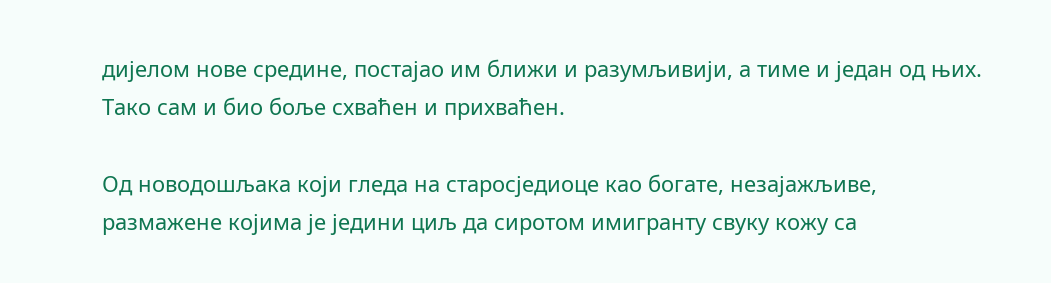дијелом нове средине, постајао им ближи и разумљивији, а тиме и један од њих. Тако сам и био боље схваћен и прихваћен.

Од новодошљака који гледа на старосједиоце као богате, незајажљиве, размажене којима је једини циљ да сиротом имигранту свуку кожу са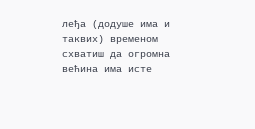леђа (додуше има и таквих) временом схватиш да огромна већина има исте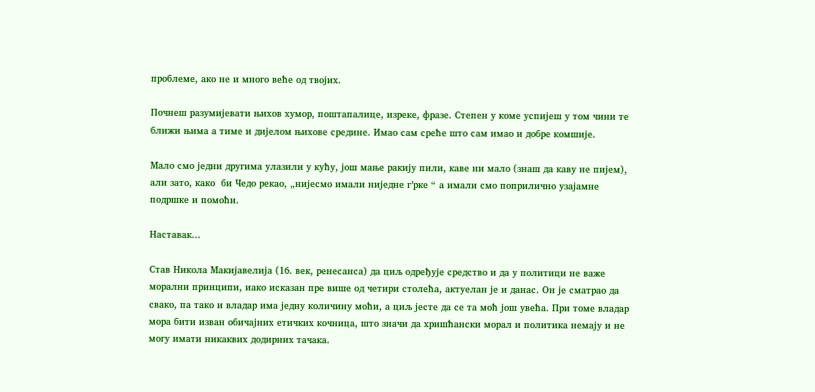проблеме, ако не и много веће од твојих.

Почнеш разумијевати њихов хумор, поштапалице, изреке, фразе. Степен у коме успијеш у том чини те ближи њима а тиме и дијелом њихове средине. Имао сам среће што сам имао и добре комшије.

Мало смо једни другима улазили у кућу, још мање ракију пили, каве ни мало (знаш да каву не пијем), али зато, како  би Чедо рекао, „нијесмо имали ниједне г’рке “ а имали смо поприлично узајамне подршке и помоћи.

Наставак...

Став Никола Макијавелија (16. век, ренесанса) да циљ одређује средство и да у политици не важе морални принципи, иако исказан пре више од четири столећа, актуелан је и данас. Он је сматрао да свако, па тако и владар има једну количину моћи, а циљ јесте да се та моћ још увећа. При томе владар мора бити изван обичајних етичких кочница, што значи да хришћански морал и политика немају и не могу имати никаквих додирних тачака.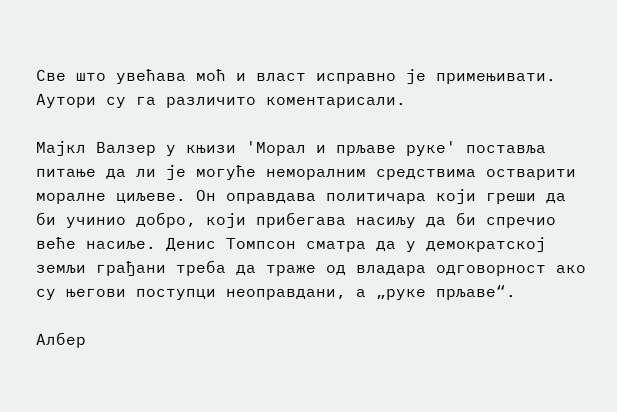Све што увећава моћ и власт исправно је примењивати. Аутори су га различито коментарисали.

Мајкл Валзер у књизи 'Морал и прљаве руке' поставља питање да ли је могуће неморалним средствима остварити моралне циљеве. Он оправдава политичара који греши да би учинио добро, који прибегава насиљу да би спречио веће насиље. Денис Томпсон сматра да у демократској земљи грађани треба да траже од владара одговорност ако су његови поступци неоправдани, а „руке прљаве“.

Албер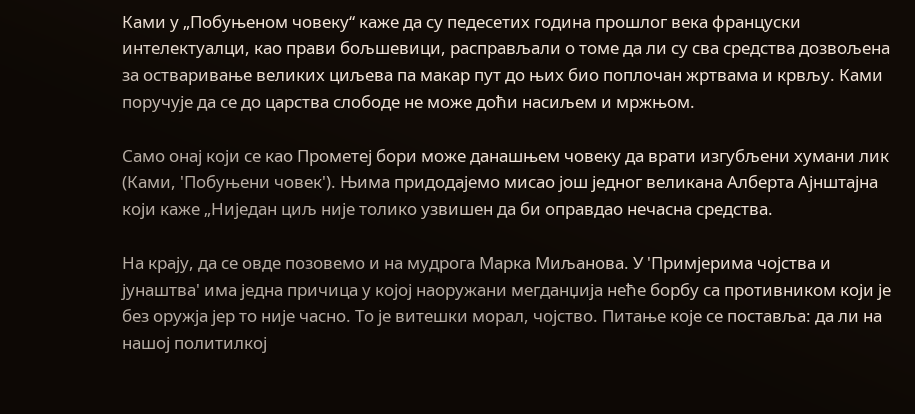Ками у „Побуњеном човеку“ каже да су педесетих година прошлог века француски интелектуалци, као прави бољшевици, расправљали о томе да ли су сва средства дозвољена за остваривање великих циљева па макар пут до њих био поплочан жртвама и крвљу. Ками поручује да се до царства слободе не може доћи насиљем и мржњом.

Само онај који се као Прометеј бори може данашњем човеку да врати изгубљени хумани лик (Ками, 'Побуњени човек'). Њима придодајемо мисао још једног великана Алберта Ајнштајна који каже „Ниједан циљ није толико узвишен да би оправдао нечасна средства.

На крају, да се овде позовемо и на мудрога Марка Миљанова. У 'Примјерима чојства и јунаштва' има једна причица у којој наоружани мегданџија неће борбу са противником који је без оружја јер то није часно. То је витешки морал, чојство. Питање које се поставља: да ли на нашој политилкој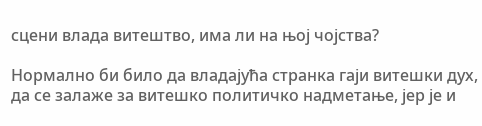сцени влада витештво, има ли на њој чојства?

Нормално би било да владајућа странка гаји витешки дух, да се залаже за витешко политичко надметање, јер је и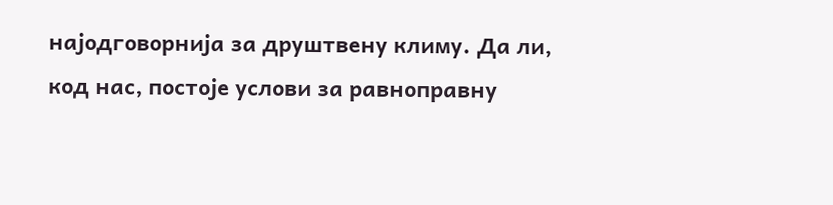најодговорнија за друштвену климу. Да ли, код нас, постоје услови за равноправну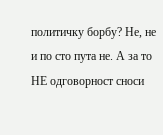политичку борбу? Не, не и по сто пута не. А за то НЕ одговорност сноси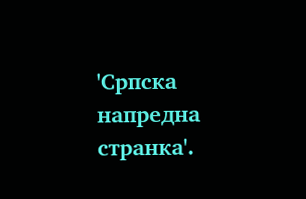'Српска напредна странка'.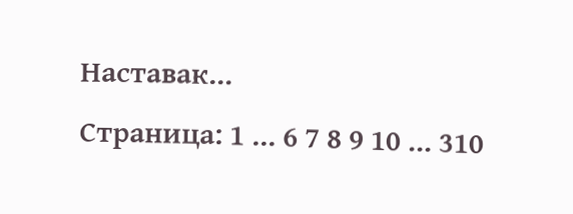Наставак...
Страница: 1 ... 6 7 8 9 10 ... 310